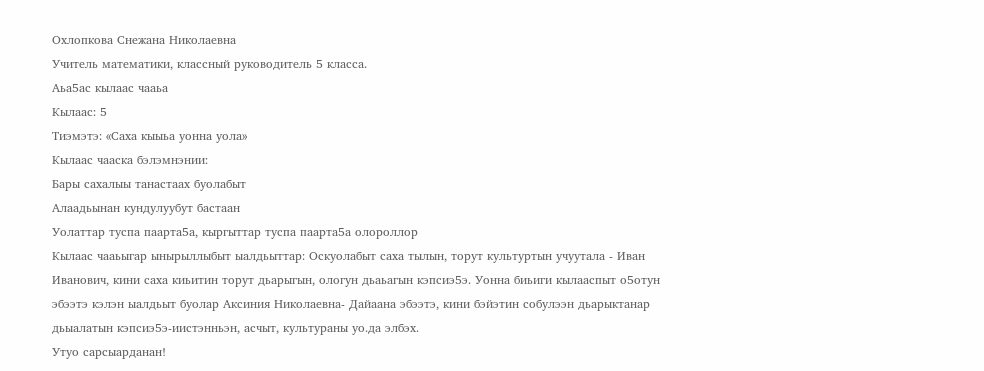Охлопкова Снежана Николаевна
Учитель математики, классный руководитель 5 класса.
Аьа5ас кылаас чааьа
Кылаас: 5
Тиэмэтэ: «Саха кыыьа уонна уола»
Кылаас чааска бэлэмнэнии:
Бары сахалыы танастаах буолабыт
Алаадьынан кундулуубут бастаан
Уолаттар туспа паарта5а, кыргыттар туспа паарта5а олороллор
Кылаас чааьыгар ынырыллыбыт ыалдьыттар: Оскуолабыт саха тылын, торут культуртын учуутала - Иван Иванович, кини саха киьитин торут дьарыгын, ологун дьаьагын кэпсиэ5э. Уонна биьиги кылааспыт о5отун эбээтэ кэлэн ыалдьыт буолар Аксиния Николаевна- Дайаана эбээтэ, кини бэйэтин собулээн дьарыктанар дьыалатын кэпсиэ5э-иистэнньэн, асчыт, культураны уо.да элбэх.
Утуо сарсыарданан!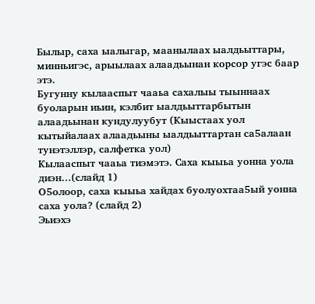Былыр, саха ыалыгар, маанылаах ыалдьыттары, минньигэс, арыылаах алаадьынан корсор угэс баар этэ.
Бугунну кылааспыт чааьа сахалыы тыыннаах буоларын иьин, кэлбит ыалдьыттарбытын алаадьынан кундулуубут (Кыыстаах уол кытыйалаах алаадьыны ыалдьыттартан са5алаан тунэтэллэр, салфетка уол)
Кылааспыт чааьа тиэмэтэ. Саха кыыьа уонна уола диэн…(слайд 1)
О5олоор, саха кыыьа хайдах буолуохтаа5ый уонна саха уола? (слайд 2)
Эьиэхэ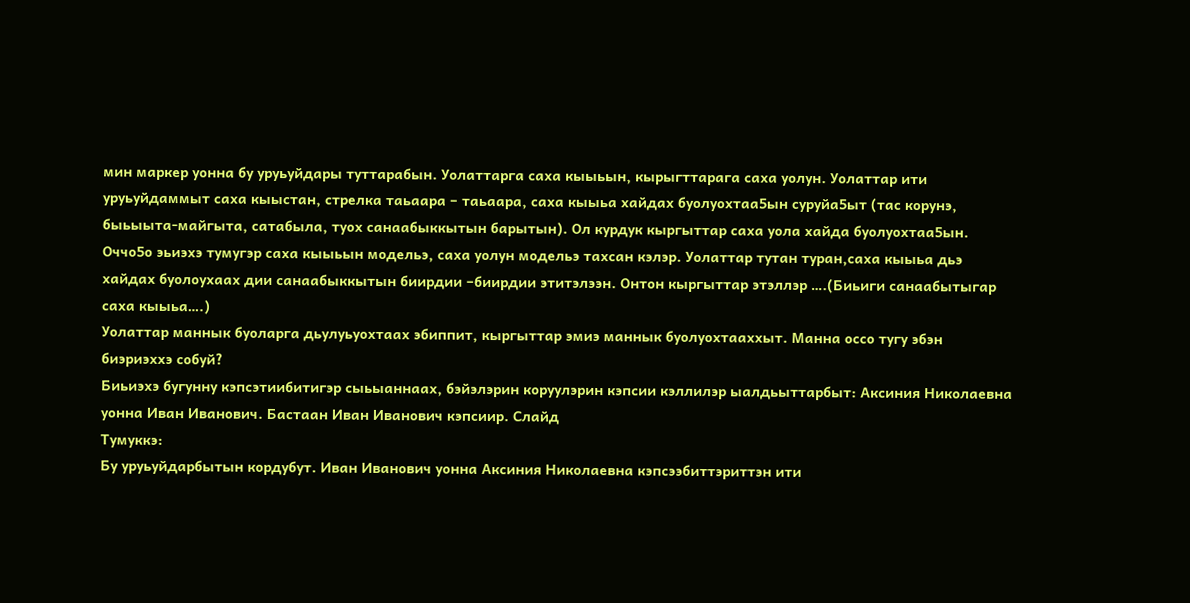мин маркер уонна бу уруьуйдары туттарабын. Уолаттарга саха кыыьын, кырыгттарага саха уолун. Уолаттар ити уруьуйдаммыт саха кыыстан, стрелка таьаара – таьаара, саха кыыьа хайдах буолуохтаа5ын суруйа5ыт (тас корунэ, быьыыта-майгыта, сатабыла, туох санаабыккытын барытын). Ол курдук кыргыттар саха уола хайда буолуохтаа5ын.
Оччо5о эьиэхэ тумугэр саха кыыьын модельэ, саха уолун модельэ тахсан кэлэр. Уолаттар тутан туран,саха кыыьа дьэ хайдах буолоухаах дии санаабыккытын биирдии –биирдии этитэлээн. Онтон кыргыттар этэллэр ….(Биьиги санаабытыгар саха кыыьа….)
Уолаттар маннык буоларга дьулуьуохтаах эбиппит, кыргыттар эмиэ маннык буолуохтааххыт. Манна оссо тугу эбэн биэриэххэ собуй?
Биьиэхэ бугунну кэпсэтиибитигэр сыьыаннаах, бэйэлэрин коруулэрин кэпсии кэллилэр ыалдьыттарбыт: Аксиния Николаевна уонна Иван Иванович. Бастаан Иван Иванович кэпсиир. Слайд
Тумуккэ:
Бу уруьуйдарбытын кордубут. Иван Иванович уонна Аксиния Николаевна кэпсээбиттэриттэн ити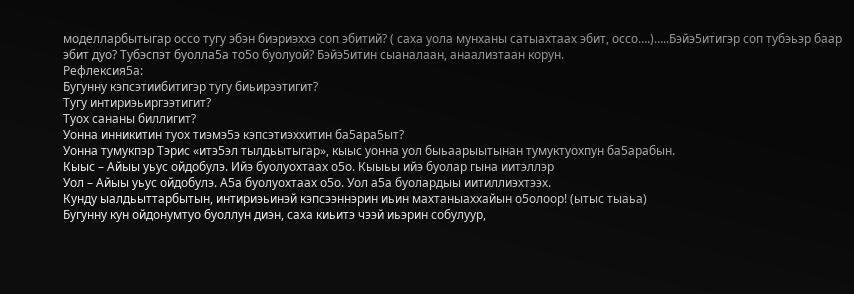моделларбытыгар оссо тугу эбэн биэриэххэ соп эбитий? ( саха уола мунханы сатыахтаах эбит, оссо….)…..Бэйэ5итигэр соп тубэьэр баар эбит дуо? Тубэспэт буолла5а то5о буолуой? Бэйэ5итин сыаналаан, анаализтаан корун.
Рефлексия5а:
Бугунну кэпсэтиибитигэр тугу биьирээтигит?
Тугу интириэьиргээтигит?
Туох сананы биллигит?
Уонна инникитин туох тиэмэ5э кэпсэтиэххитин ба5ара5ыт?
Уонна тумукпэр Тэрис «итэ5эл тылдьытыгар», кыыс уонна уол быьаарыытынан тумуктуохпун ба5арабын.
Кыыс – Айыы уьус ойдобулэ. Ийэ буолуохтаах о5о. Кыыьы ийэ буолар гына иитэллэр
Уол – Айыы уьус ойдобулэ. А5а буолуохтаах о5о. Уол а5а буолардыы иитиллиэхтээх.
Кунду ыалдьыттарбытын, интириэьинэй кэпсээннэрин иьин махтаныаххайын о5олоор! (ытыс тыаьа)
Бугунну кун ойдонумтуо буоллун диэн, саха киьитэ чээй иьэрин собулуур,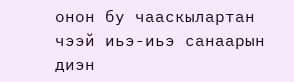онон бу чааскылартан чээй иьэ-иьэ санаарын диэн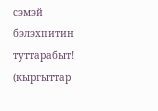сэмэй бэлэхпитин туттарабыт! (кыргыттар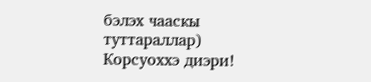бэлэх чааскы туттараллар)
Корсуоххэ диэри!